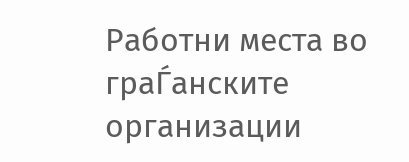Работни места во граЃанските организации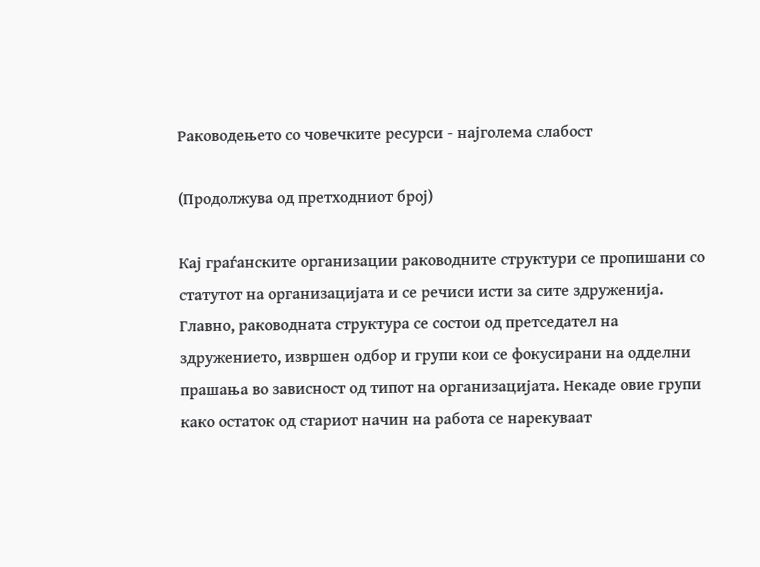Раководењето со човечките ресурси - најголема слабост

(Продолжува од претходниот број)

Кај граѓанските организации раководните структури се пропишани со статутот на организацијата и се речиси исти за сите здруженија. Главно, раководната структура се состои од претседател на здружението, извршен одбор и групи кои се фокусирани на одделни прашања во зависност од типот на организацијата. Некаде овие групи како остаток од стариот начин на работа се нарекуваат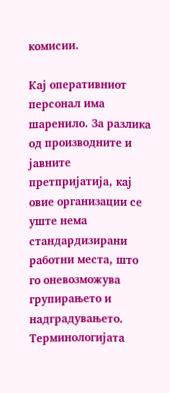комисии.

Кај оперативниот персонал има шаренило. За разлика од производните и јавните претпријатија, кај овие организации се уште нема стандардизирани работни места, што го оневозможува групирањето и надградувањето. Терминологијата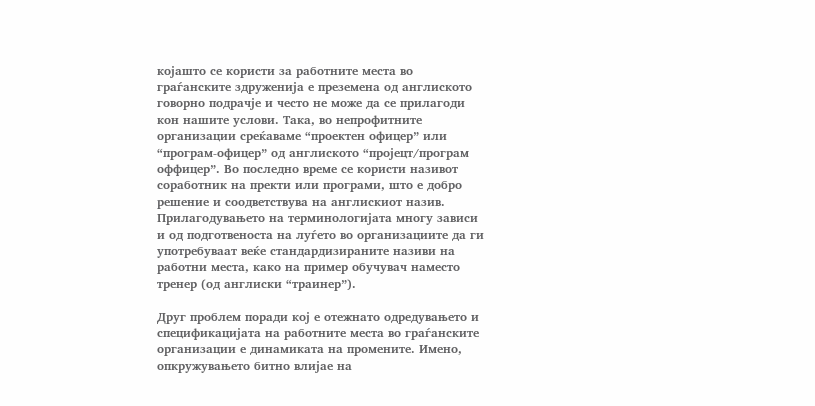којашто се користи за работните места во граѓанските здруженија е преземена од англиското говорно подрачје и често не може да се прилагоди кон нашите услови. Така, во непрофитните организации среќаваме “проектен офицер” или “програм-офицер” од англиското “пројецт/програм оффицер”. Во последно време се користи називот соработник на пректи или програми, што е добро решение и соодветствува на англискиот назив. Прилагодувањето на терминологијата многу зависи и од подготвеноста на луѓето во организациите да ги употребуваат веќе стандардизираните називи на работни места, како на пример обучувач наместо тренер (од англиски “траинер”).

Друг проблем поради кој е отежнато одредувањето и спецификацијата на работните места во граѓанските организации е динамиката на промените. Имено, опкружувањето битно влијае на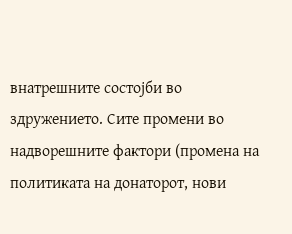внатрешните состојби во здружението. Сите промени во надворешните фактори (промена на политиката на донаторот, нови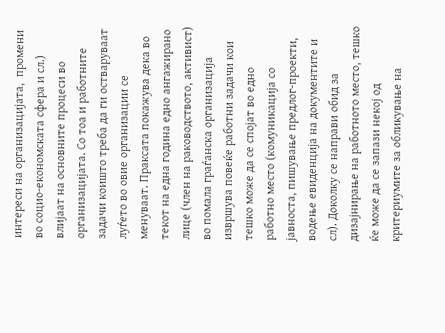интереси на организацијата,  промени во социо-економската сфера и сл.) влијаат на основните процеси во организацијата. Со тоа и работните задачи коишто треба да ги остваруваат луѓето во овие организации се менуваат. Праксата покажува дека во текот на една година едно ангажирано лице (член на раководството, активист) во помала граѓанска организација извршува повеќе работни задачи кои тешко може да се спојат во едно работно место (комуникација со јавноста, пишување предлог-проекти, водење евиденција на документите и сл). Доколку се направи обид за дизајнирање на работното место, тешко ќе може да се запази некој од критериумите за обликување на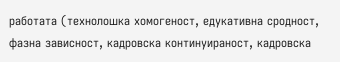работата (технолошка хомогеност, едукативна сродност, фазна зависност, кадровска континуираност, кадровска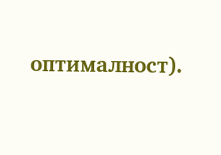оптималност).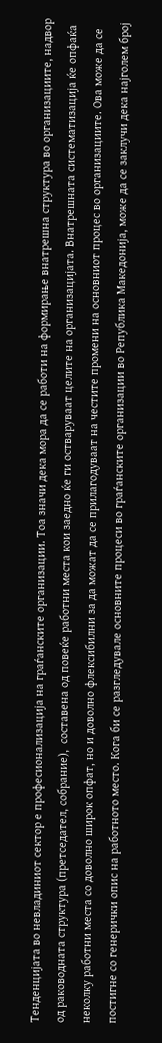Тенденцијата во невладиниот сектор е професионализација на граѓанските организации. Тоа значи дека мора да се работи на формирање внатрешна структура во организациите, надвор од раководната структура (претседател, собрание),  составена од повеќе работни места кои заедно ќе ги остваруваат целите на организацијата. Внатрешната систематизација ќе опфаќа неколку работни места со доволно широк опфат, но и доволно флексибилни за да можат да се прилагодуваат на честите промени на основниот процес во организациите. Ова може да се постигне со генерички опис на работното место. Кога би се разгледувале основните процеси во граѓанските организации во Република Македонија, може да се заклучи дека најголем број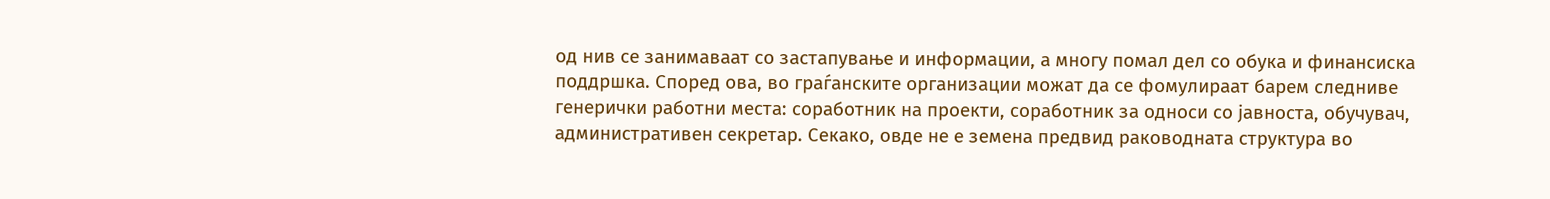од нив се занимаваат со застапување и информации, а многу помал дел со обука и финансиска поддршка. Според ова, во граѓанските организации можат да се фомулираат барем следниве генерички работни места: соработник на проекти, соработник за односи со јавноста, обучувач, административен секретар. Секако, овде не е земена предвид раководната структура во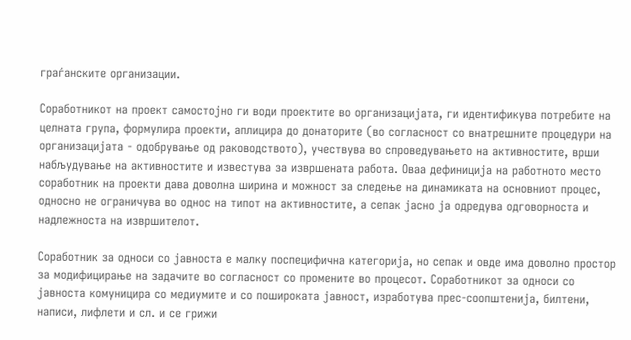граѓанските организации.

Соработникот на проект самостојно ги води проектите во организацијата, ги идентификува потребите на целната група, формулира проекти, аплицира до донаторите (во согласност со внатрешните процедури на организацијата - одобрување од раководството), учествува во спроведувањето на активностите, врши набљудување на активностите и известува за извршената работа. Оваа дефиниција на работното место соработник на проекти дава доволна ширина и можност за следење на динамиката на основниот процес, односно не ограничува во однос на типот на активностите, а сепак јасно ја одредува одговорноста и надлежноста на извршителот.

Соработник за односи со јавноста е малку поспецифична категорија, но сепак и овде има доволно простор за модифицирање на задачите во согласност со промените во процесот. Соработникот за односи со јавноста комуницира со медиумите и со пошироката јавност, изработува прес-соопштенија, билтени, написи, лифлети и сл. и се грижи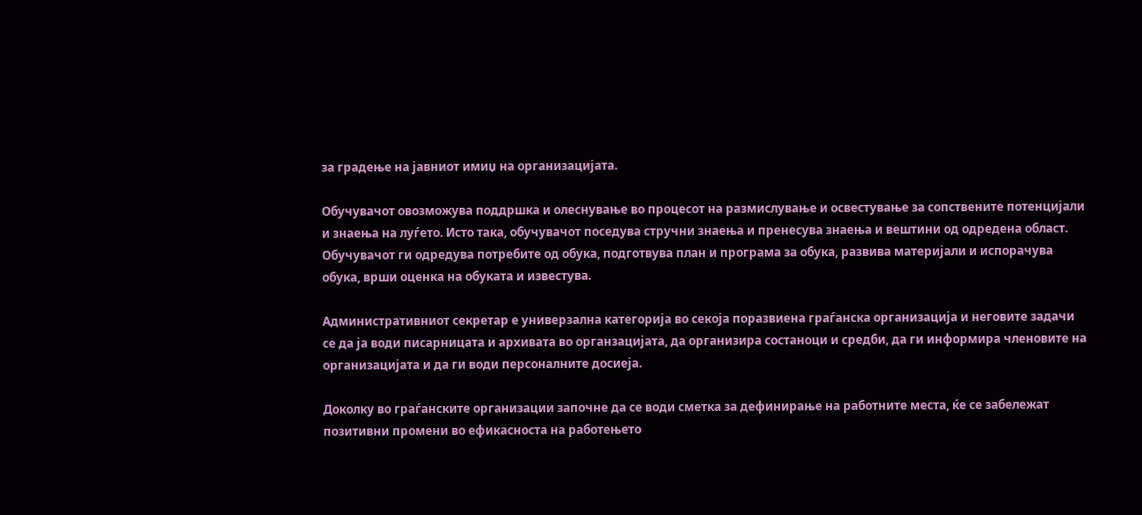за градење на јавниот имиџ на организацијата.

Обучувачот овозможува поддршка и олеснување во процесот на размислување и освестување за сопствените потенцијали и знаења на луѓето. Исто така, обучувачот поседува стручни знаења и пренесува знаења и вештини од одредена област. Обучувачот ги одредува потребите од обука, подготвува план и програма за обука, развива материјали и испорачува обука, врши оценка на обуката и известува.

Административниот секретар е универзална категорија во секоја поразвиена граѓанска организација и неговите задачи се да ја води писарницата и архивата во органзацијата, да организира состаноци и средби, да ги информира членовите на организацијата и да ги води персоналните досиеја.

Доколку во граѓанските организации започне да се води сметка за дефинирање на работните места, ќе се забележат позитивни промени во ефикасноста на работењето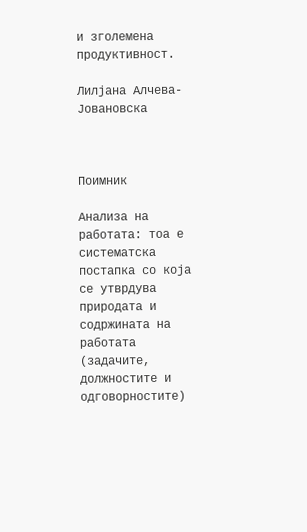и зголемена продуктивност.

Лилјана Алчева-Јовановска



Поимник

Анализа на работата: тоа е систематска постапка со која се утврдува природата и содржината на работата (задачите, должностите и одговорностите)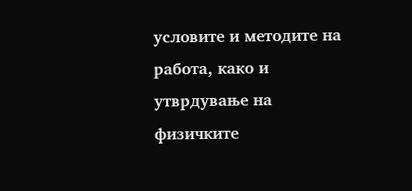условите и методите на работа, како и утврдување на физичките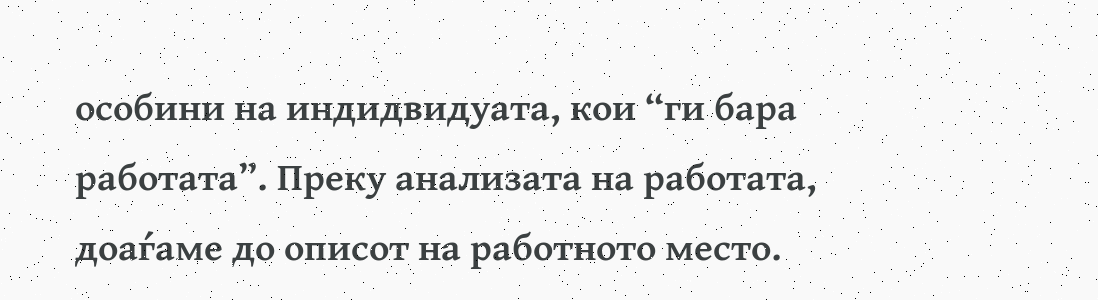особини на индидвидуата, кои “ги бара работата”. Преку анализата на работата, доаѓаме до описот на работното место.